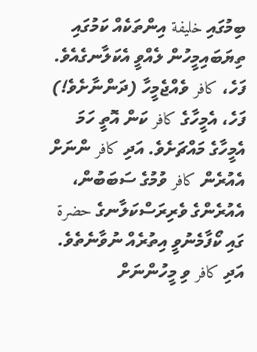ބިމުގައި خليفة އިންތަކެއް ކަމުގައި ތިޔަބައިމީހުން ލެއްވީ އެކަލާނގެއެވެ. ފަހެ، كافر ވެއްޖެމީހާ (ދަންނާށެވެ!) ފަހެ، އެމީހާގެ كافر ކަން އޮތީ ހަމަ އެމީހާގެ މައްޗަށެވެ. އަދި كافر ންނަށް އެއުރެން كافر ވުމުގެ ސަބަބުން، އެއުރެންގެ ވެރިރަސްކަލާނގެ حضرة ގައި ކޯފާމެނުވީ އިތުރެއް ނުވާނެތެވެ. އަދި كافر ވި މީހުންނަށް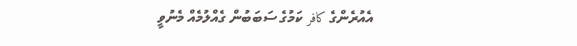އެއުރެންގެ كافر ކަމުގެ ސަބަބުން ގެއްލުމެއް މެނުވީ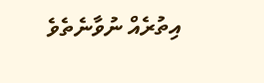އިތުރެއް ނުވާނެތެވެ